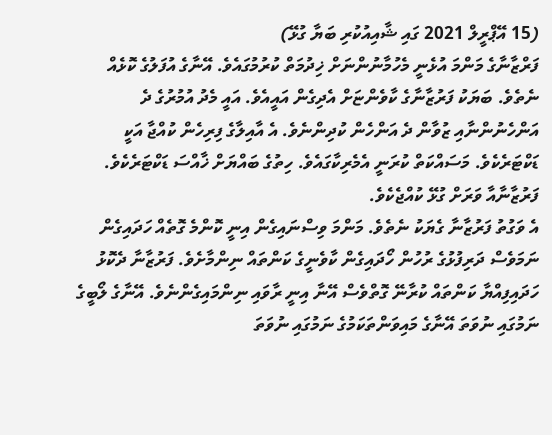(15 އޭޕްރީލް 2021 ގައި ޝާއިއުކުރި ބަޔާ ގުޅޭ)
ފަރްޒާނާގެ މަންމަ އުޅެނީ މެހުމާނުންނަށް ޚިދުމަތް ކުރުމުގައެވެ. އޭނާގެ އުފަލުގެ ކޮޅެއް ނެތެވެ. ބަޔަކު ފަރުޒާނާގެ ކާވެންޏަށް އެދިގެން އައީއެވެ. އައީ މެދު އުމުރުގެ ދެ އަންހެނުންނާއި ޒުވާން ދެ އަންހެން ކުދިންނެވެ. އެ އާއިލާގެ ފިރިހެން ކުއްޖާ އަކީ ޑަކްޓަރެކެވެ. މަސައްކަތް ކުރަނީ އެމެރިކާގައެވެ. ހިތުގެ ބައްޔަށް ޚާއްސަ ޑަކްޓަރެކެވެ. ފަރުޒާނާއާ ވަރަށް ގުޅޭ ކުއްޖެކެވެ.
އެ ވަގުތު ފަރުޒާނާ ގެޔަކު ނެތެވެ. މަންމަ ވިސްނައިގެން އިނީ ކޮންމެ ގޮތެއް ހަދައިގެން ނަމަވެސް ދަރިފުޅުގެ ރުހުން ހޯދައިގެން ކާވެނީގެ ކަންތައް ނިންމާށެވެ. ފަރުޒާނާ ދެކޮޅު ހަދައިފިއްޔާ ކަންތައް ކުރާނޭ ގޮތްވެސް އޭނާ އިނީ ރާވައި ނިންމައިގެންނެވެ. އޭނާގެ ލޯބީގެ ނަމުގައި ނުވަތަ އޭނާގެ މައިވަންތަކަމުގެ ނަމުގައި ނުވަތަ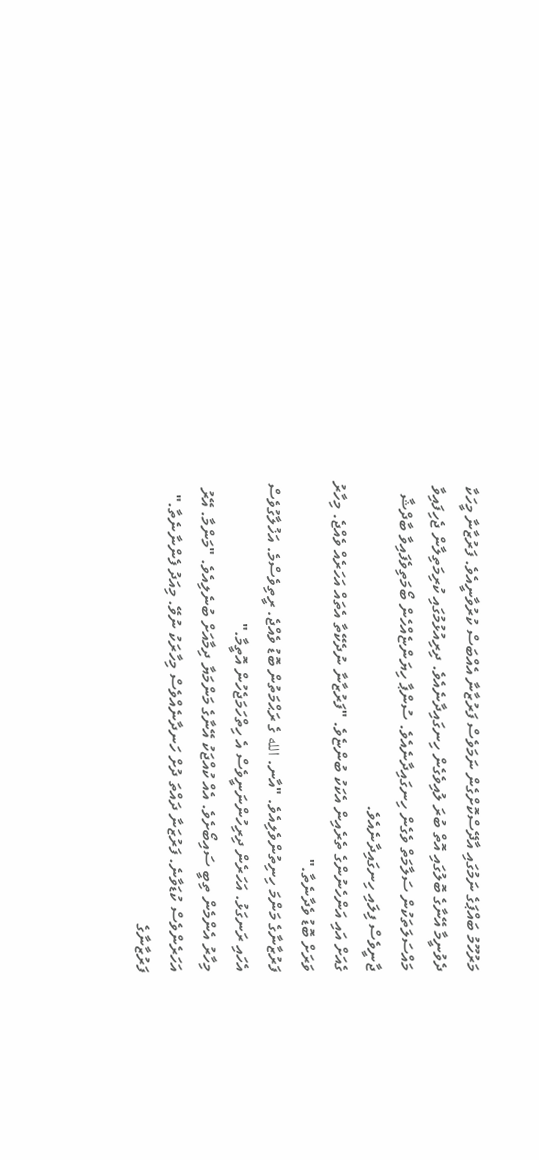މަރުހޫމު ބައްޕަގެ ނަމުގައި އާދޭސްކޮށްގެން ނަމަވެސް ފަރުޒާނާ އެއްބަސް ކުރުވާނީއެވެ. ފަރުޒާނާ މީހަކާ ދެވުނީމާ އޭނާގެ ބޮލުގައި އޮތް ބުރަ ލުއިވެގެން ހިނގައިދާނެއެވެ. ދިރިއުޅުމުގައި ކުރިމަތިލާން ޖެހިފައިވާ މައްސަލަތަކުން ސަލާމަތް ވެގެން ހިނގައިދާނެއެވެ. ސުންޕާ ހިޔަންޏެއްހެން ބޯމަތިވެފައިވާ ބާދްޝާ ޖާނީވެސް ފިލައި ހިނގައިދާނެއެވެ.
ގެއަށް އައި އަންހެނުންގެ ތެރެއިން އެކަކު ބުންޏެވެ. "ފަރުޒާނާ ނުދެކޭތާ އެތައް އަހަރެއް ވެއްޖެ. މިހާރު ވަރަށް ބޮޑު ވެދާނެތާ."
ފަރުޒާނާގެ މަންމަ ހިނިތުންވެލިއެވެ. "އާނ. الله ގެ ރަޙްމަތުން ބޮޑު ވެއްޖެ. ރީތިވެސްމެ. އަޚުލާގުވެސް އެހައި ރަނގަޅު. އަހަރެން ދިރިހުންނަނީވެސް އެ ހިތްހަމަޖެހުން އޮތީމާ."
މިހާރު އެންމެން ތިބީ ސައިބޯށެވެ. އެއް ކުއްޖަކު އޭނާގެ މަންމަޔާ ދިމާއަށް ބުނެލިއެވެ. "މަންމާ. އޭރު އަހަރެންވެސް ކުޑަވާނެ. ފަރުޒަނާ ދައްތަ ދުށް ހަނދާނެއްވެސް މިހާރަކު ނުވޭ. މިއަދު ފެންނާނެތާ."
ފަރުޒާނާގެ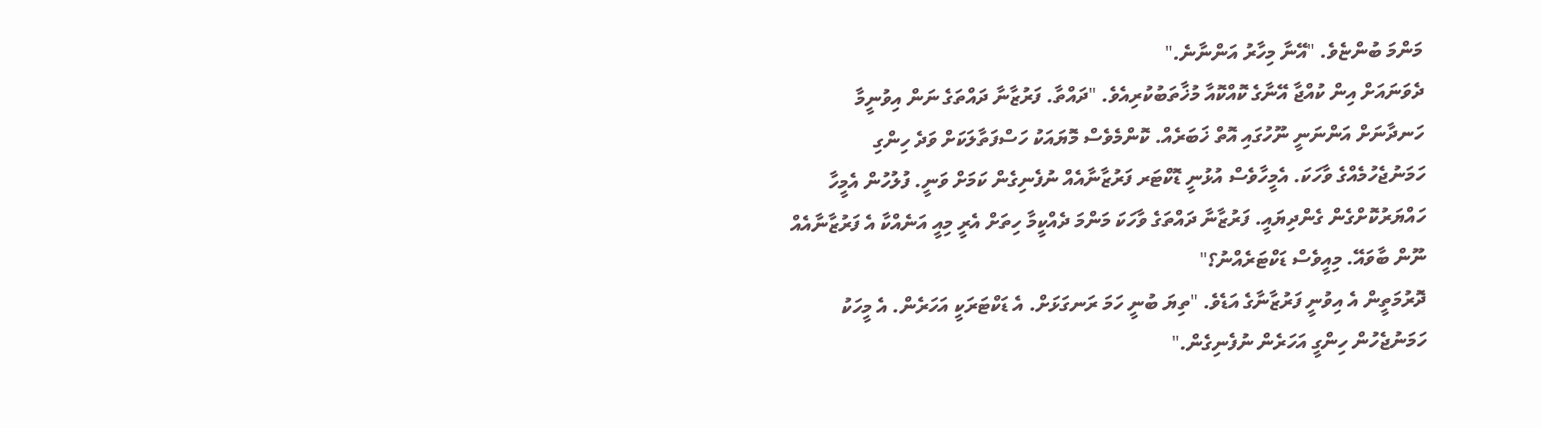މަންމަ ބުންޏެވެ. "އޭނާ މިހާރު އަންނާނެ."
ދެވަނައަށް އިން ކުއްޖާ އޭނާގެ ކޮއްކޮއާ މުޚާތަބުކުރިއެވެ. "ދައްތާ. ފަރުޒާނާ ދައްތަގެ ނަން އިވުނީމާ ހަނދާނަށް އަންނަނީ ނޫހުގައި އޮތް ޚަބަރެއް. ކޮންމެވެސް މޮޔައަކު ހަސްފަތާލަކަށް ވަދެ ހިންގި ހަމަނުޖެހުމެއްގެ ވާހަކަ. އެމީހާވެސް އުޅުނީ ޑޮކްޓަރ ފަރުޒާނާއެއް ނުފެނިގެން ކަމަށް ވަނީ. ފުލުހުން އެމީހާ ހައްޔަރުކޮށްގެން ގެންދިޔައީ. ފަރުޒާނާ ދައްތަގެ ވާހަކަ މަންމަ ދެއްކީމާ ހިތަށް އެރީ މިއީ އަނެއްކާ އެ ފަރުޒާނާއެއް ނޫން ބާވައޭ. މިއީވެސް ޑަކްޓަރެއްނު؟"
ދޮރުމަތީން އެ އިވުނީ ފަރުޒާނާގެ އަޑެވެ. "ތިޔަ ބުނީ ހަމަ ރަނގަޅަށް. އެ ޑަކްޓަރަކީ އަހަރެން. އެ މީހަކު ހަމަނުޖެހުން ހިންގީ އަހަރެން ނުފެނިގެން."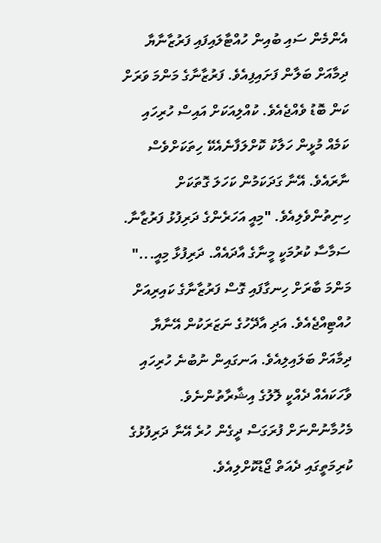އެންމެން ސައި ބުއިން ހުއްޓާލައިފައި ފަރުޒާނާޔާ ދިމާއަށް ބަލާން ފަށައިފިއެވެ. ފަރުޒާނާގެ މަންމަ ވަރަށް ކަން ބޮޑު ވެއްޖެއެވެ. ކުއްލިއަކަށް އައިސް ހުރިހައި ކަމެއް މުޅީން ހަލާކު ކޮށްލަފާނެއެކޭ ހިތަކަށްވެސް ނާރައެވެ. އޭނާ ގަދަކަމުން ކަހަލަ ގޮތަކަށް ހިނިތުންވެލިއެވެ. "މިއީ އަހަރެންގެ ދަރިފުޅު ފަރުޒާނާ. ސަމާސާ ކުރުމަކީ މީނާގެ އާދައެއް. ދަރިފުޅާ މިއީ..."
މަންމަ ބާރަށް ހިނގާފައި ގޮސް ފަރުޒާނާގެ ކައިރިއަށް ހުއްޓިއްޖެއެވެ. އަދި އާދޭހުގެ ނަޒަރަކުން އޭނާޔާ ދިމާއަށް ބަލައިލިއެވެ. އަނގައިން ނުބުނެ ހުރިހައި ވާހަކައެއް ދެއްކީ ލޮލުގެ އިޝާރާތުންނެވެ. މެހުމާނުންނަށް ފުރަގަސް ދީގެން ހުރެ އޭނާ ދަރިފުޅުގެ ކުރިމަތީގައި ދެއަތް ޖޯޑުކޮށްލިއެވެ.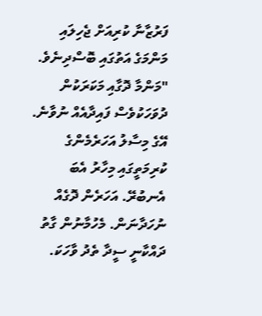ފަރުޒާނާ ކުރިއަށް ޖެހިލައި މަންމަގެ އަތުގައި ބޮސްދިނެވެ. "މަންމާ ދޮގާއި މަކަރަކުން ދުވަހަކުވެސް ފައިދާއެއް ނުވާނެ. އޭގެ މިސާލު އަހަރެމެންގެ ކުރިމަތީގައި މިހާރު އެބަ އެނބުރޭ. އަހަރެން ދޮގެއް ނުހަދާނަން. މެހުމާނުން ގާތު ދައްކާނީ ސީދާ ތެދު ވާހަކަ.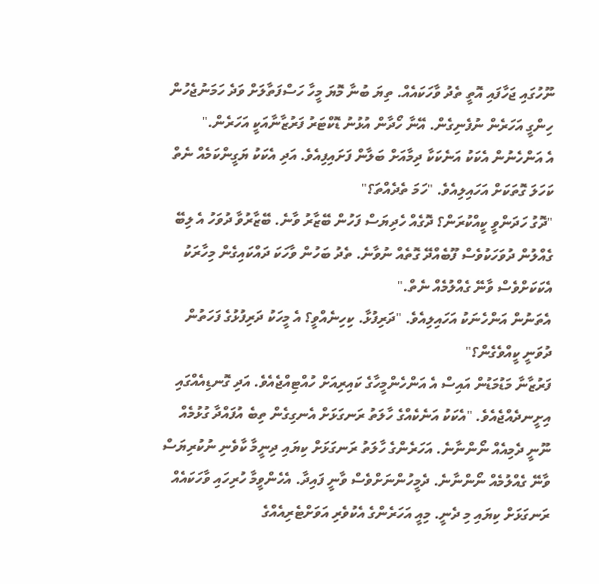ނޫހުގައި ޖަހާފައި އޮތީ ތެދު ވާހަކައެއް. ތިޔަ ބުނާ މޮޔަ މީހާ ހަސްފަތާލަށް ވަދެ ހަމަނުޖެހުން ހިންގީ އަހަރެން ނުފެނިގެން. އޭނާ ހޯދާން އުޅުނު ޑޮކްޓަރު ފަރުޒާނާއަކީ އަހަރެން."
އެ އަންހެނުން އެކަކު އަނެކަކާ ދިމާއަށް ބަލާން ފަށައިފިއެވެ. އަދި އެކަކު ޔަގީންކަމެއް ނެތް ކަހަލަ ގޮތަކަށް އަހައިލިއެވެ. "ހަމަ ތެދެއްތަ؟"
"ދޮގު ހަދަންވީ ކީއްކުރަން؟ ދޮގެއް ހެދިޔަސް ފަހުން ބޭޒާރު ވާނެ. ބޭޒާރުވާ ދުވަހު އެ ލިބޭ ގެއްލުން ދުވަހަކުވެސް ފޫބެއްދޭ ގޮތެއް ނުވާނެ. ތެދު ބަހުން ވާހަކަ ދައްކައިގެން މިހާރަކު އެކަކަށްވެސް ވާނޭ ގެއްލުމެއް ނެތް."
އެތަނުން އަންހެނަކު އަހައިލިއެވެ. "ދަރިފުޅާ. ކިހިނެއްވީ؟ އެ މީހަކު ދަރިފުޅުގެ ފަހަތުން ދުވަނީ ކީއްވެގެން؟"
ފަރުޒާނާ މަޑުމަޑުން އައިސް އެ އަންހެންމީހާގެ ކައިރިއަށް ހުއްޓިއްޖެއެވެ. އަދި ގޮނޑިއެއްގައި އިށީނދެއްޖެއެވެ. "އެކަކު އަނެކެއްގެ ހާލަތު ރަނގަޅަށް އެނގިގެން ތިބެ އުފައްދާ ގުޅުމެއް ނޫނީ ދެމިއެއް ނޯންނާނެ. އަހަރެންގެ ހާލަތު ރަނގަޅަށް ކިޔައި ދިނީމާ ކާވެނި ނުކުރިޔަސް ވާނޭ ގެއްލުމެއް ނޯންނާނެ. ދެމީހުންނަށްވެސް ވާނީ ފައިދާ. އެހެންވީމާ ހުރިހައި ވާހަކައެއް ރަނގަޅަށް ކިޔައި މި ދެނީ. މިއީ އަހަރެންގެ އެކުވެރި އަވަށްޓެރިއެއްގެ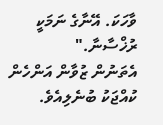ވާހަކަ. އޭނާގެ ނަމަކީ ރުޚްސާނާ."
އެތަނުން ޒުވާން އަންހެން ކުއްޖަކު ބުނެލިއެވެ.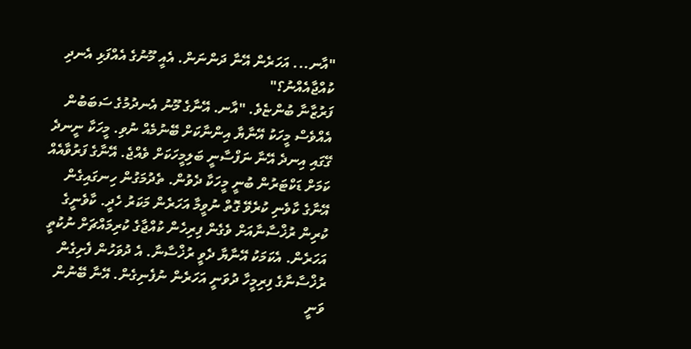"އާނ... އަހަރެން އޭނާ ދަންނަން. އެއީ މޫނުގެ އެއްފަޅި އެނދި ކުއްޖާއެއްނު؟"
ފަރުޒާނާ ބުންޏެވެ. "އާނ. އޭނާގެ މޫނު އެނދުމުގެ ސަބަބުން އެއްވެސް މީހަކު އޭނާޔާ އިންނާކަށް ބޭނުމެއް ނުވި. މީހަކާ ނީނދެ ގޭގައި އިނދެ އޭނާ ނަފްސާނީ ބަލިމީހަކަށް ވެއްޖެ. އޭނާގެ ފަރުވާއެއް ކަމަށް ޑަކްޓަރުން ބުނީ މީހަކާ ދެވުން. ތެދުމަގުން ހިނގައިގެން އޭނާގެ ކާވެނި ކުރެވޭ ގޮތް ނުވީމާ އަހަރެން މަކަރު ހެދީ. ކާވެނީގެ ކުރިން ރުޚްސާނާއަށް ވެގެން ފިރިހެން ކުއްޖާގެ ކުރިމައްޗަށް ނުކުތީ އަހަރެން. އެކަމަކު އޭނާޔާ ދެވީ ރުޚްސާނާ. އެ ދުވަހުން ފެށިގެން ރުޚްސާނާގެ ފިރިމީހާ ދުވަނީ އަހަރެން ނުފެނިގެން. އޭނާ ބޭނުން ވަނީ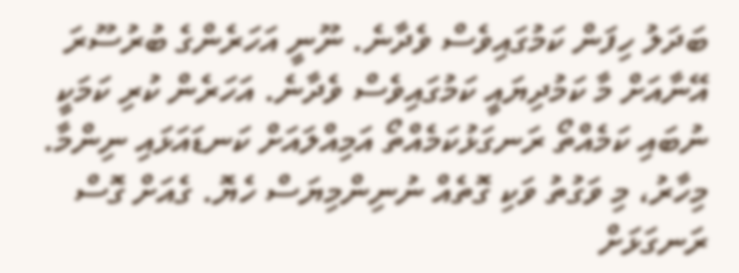ބަދަލު ހިފަން ކަމުގައިވެސް ވެދާނެ. ނޫނީ އަހަރެންގެ ބުރުސޫރަ އޭނާއަށް މާ ކަމުދިޔައީ ކަމުގައިވެސް ވެދާނެ. އަހަރެން ކުރި ކަމަކީ ނުބައި ކަމެއްތޯ ރަނގަޅުކަމެއްތޯ އަމިއްލައަށް ކަނޑައަޅައި ނިންމާ. މިހާރު، މި ވަގުތު ވަކި ގޮތެއް ނުނިންމިޔަސް ހެޔޮ. ގެއަށް ގޮސް ރަނގަޅަށް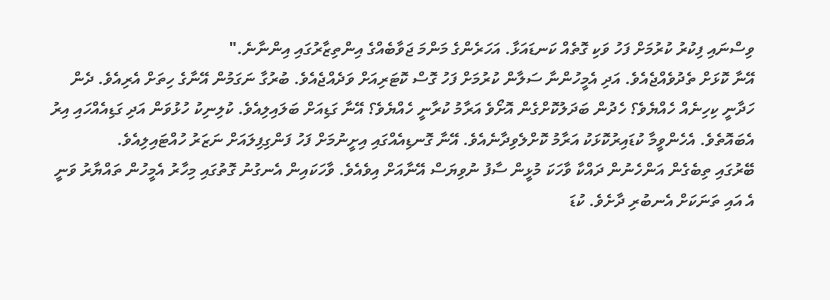ވިސްނައި ފިކުރު ކުރުމަށް ފަހު ވަކި ގޮތެއް ކަނޑައަޅާ. އަހަރެންގެ މަންމަ ޖަވާބެއްގެ އިންތިޒާރުގައި އިންނާނެ."
އޭނާ ކޮޅަށް ތެދުވެއްޖެއެވެ. އަދި އެމީހުންނާ ސަލާން ކުރުމަށް ފަހު ގޮސް ކޮޓަރިއަށް ވަދެއްޖެއެވެ. ބުރުގާ ނަގަމުން އޭނާގެ ހިތަށް އެރިއެވެ. ދެން ހަދާނީ ކިހިނެއް ހެއްޔެވެ؟ ހެދުން ބަދަލުކޮށްގެން އޮށޯވެ އަރާމު ކުރާނީ ހެއްޔެވެ؟ އޭނާ ގަޑިއަށް ބަލައިލިއެވެ. ކުލިނިކު ހުޅުވަން އަދި ގަޑިއެއްހައި އިރު އެބައޮތެވެ. އެހެންވީމާ ކުޑައިރުކޮޅަކު އަރާމު ކޮށްލެވިދާނެއެވެ. އޭނާ ގޮނޑިއެއްގައި އިށީނުމަށް ފަހު ފަންގިފިލައަށް ނަޒަރު ހުއްޓައިލިއެވެ.
ބޭރުގައި ތިބެގެން އަންހެނުން ދައްކާ ވާހަކަ މުޅީން ސާފު ނުވިޔަސް އޭނާއަށް އިވެއެވެ. ވާހަކައިން އެނގުނު ގޮތުގައި މިހާރު އެމީހުން ތައްޔާރު ވަނީ އެ އައި ތަނަކަށް އެނބުރި ދާށެވެ. ކުޑަ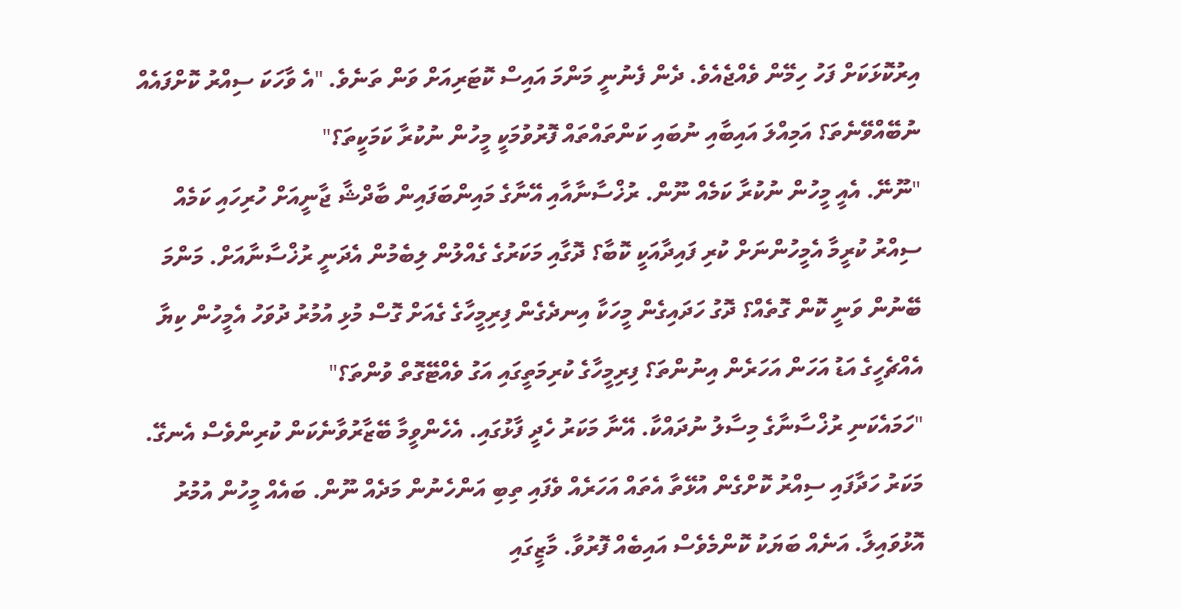އިރުކޮޅަކަށް ފަހު ހިމޭން ވެއްޖެއެވެ. ދެން ފެނުނީ މަންމަ އައިސް ކޮޓަރިއަށް ވަން ތަނެވެ. "އެ ވާހަކަ ސިއްރު ކޮށްފައެއް ނުބޭއްވޭނެތަ؟ އަމިއްލަ އައިބާއި ނުބައި ކަންތައްތައް ފޮރުވުމަކީ މީހުން ނުކުރާ ކަމަކީތަ؟"
"ނޫނޭ. އެއީ މީހުން ނުކުރާ ކަމެއް ނޫން. ރުޚްސާނާއާއި އޭނާގެ މައިންބަފައިން ބާދްޝާ ޖާނީއަށް ހުރިހައި ކަމެއް ސިއްރު ކުރީމާ އެމީހުންނަށް ކުރި ފައިދާއަކީ ކޮބާ؟ ދޮގާއި މަކަރުގެ ގެއްލުން ލިބެމުން އެދަނީ ރުޚްސާނާއަށް. މަންމަ ބޭނުން ވަނީ ކޮން ގޮތެއް؟ ދޮގު ހަދައިގެން މީހަކާ އިނދެގެން ފިރިމީހާގެ ގެއަށް ގޮސް މުޅި އުމުރު ދުވަހު އެމީހުން ކިޔާ އެއްޗެހީގެ އަޑު އަހަން އަހަރެން އިނުންތަ؟ ފިރިމީހާގެ ކުރިމަތީގައި އަގު ވެއްޓޭގޮތް ވުންތަ؟"
"ހަމައެކަނި ރުޚްސާނާގެ މިސާލު ނުދައްކާ. އޭނާ މަކަރު ހެދީ ފާޅުގައި. އެހެންވީމާ ބޭޒާރުވާނެކަން ކުރިންވެސް އެނގޭ. މަކަރު ހަދާފައި ސިއްރު ކޮށްގެން އުޅޭތާ އެތައް އަހަރެއް ވެފައި ތިބި އަންހެނުން މަދެއް ނޫން. ބައެއް މީހުން އުމުރު އޮޅުވައިލާ. އަނެއް ބަޔަކު ކޮންމެވެސް އައިބެއް ފޮރުވާ. މާޒީގައި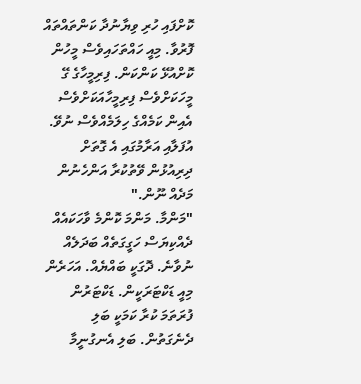ކޮށްފައި ހުރި ވިޔާނުދާ ކަންތައްތައް ފޮރުވާ. މިއީ ހައްތަހައިވެސް މީހުން ކޮށްއުޅޭ ކަންކަން. ފިރިމީހާގެ ގޭ މީހަކަށްވެސް ފިރިމީހާއަކަށްވެސް އެއިން ކަމެއްގެ ހިލަމެއްވެސް ނުވޭ. އުފަލާއި އަރާމުގައި އެ ގޮތަށް ދިރިއުޅުން ވޭތުކުރާ އަންހެނުން މަދެއް ނޫން."
"މަންމާ. މަންމަ ކޮންމެ ވާހަކައެއް ދެއްކިޔަސް ހަގީގަތެއް ބަދަލެއް ނުވާނެ. ދޮގަކީ ބައްޔެއް. އަހަރެން މިއީ ޑަކްޓަރަކީން. ޑަކްޓަރުން ފުރަތަމަ ކުރާ ކަމަކީ ބަލި ދެނެގަތުން. ބަލި އެނގުނީމާ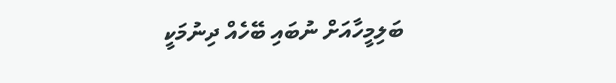ބަލިމީހާއަށް ނުބައި ބޭހެއް ދިނުމަކީ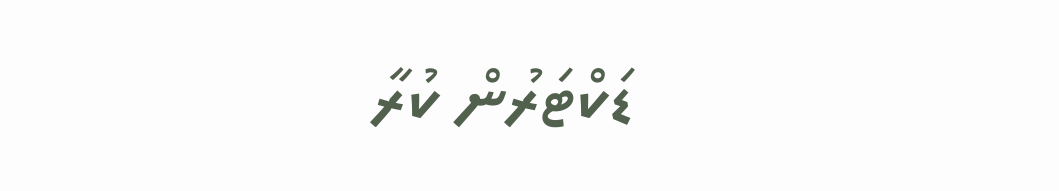ޑަކްޓަރުން ކުރާ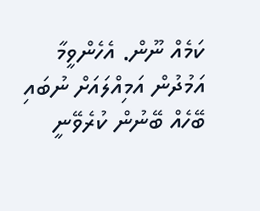ކަމެއް ނޫން. އެހެންވީމާ އަމުދުން އަމިއްލައަށް ނުބައި ބޭހެއް ބޭނުން ކުރެވޭނީ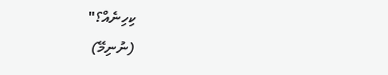ކިހިނެއް؟"
(ނުނިމޭ)